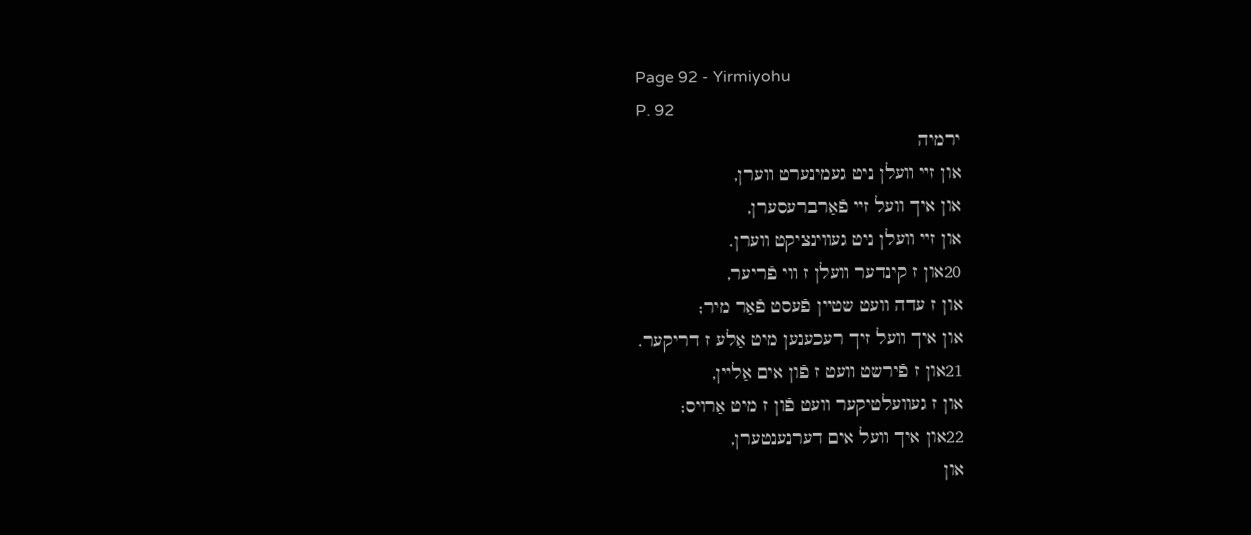Page 92 - Yirmiyohu
P. 92
ירמיה
און זײ װעלן ניט געמינערט װערן,
און איך װעל זײ פֿאַרברעסערן,
און זײ װעלן ניט געװינציקט װערן.
20און ז קינדער װעלן ז װי פֿריער,
און ז עדה װעט שטײן פֿעסט פֿאַר מיר;
און איך װעל זיך רעכענען מיט אַלע ז דריקער.
21און ז פֿירשט װעט ז פֿון אים אַלײן,
און ז געװעלטיקער װעט פֿון ז מיט אַרױס;
22און איך װעל אים דערנענטערן,
און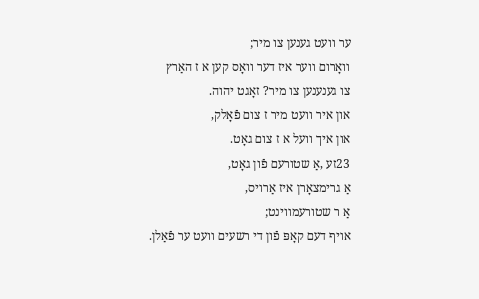ער װעט גענען צו מיר;
װאָרום װער איז דער װאָס קען א ז האַרץ
צו גענענען צו מיר? זאָגט יהוה.
און איר װעט מיר ז צום פֿאָלק,
און איך װעל א ז צום גאָט.
23זע ,אַ שטורעם פֿון גאָט,
אַ גרימצאָרן איז אַרױס,
אַ ר שטורעמװינט;
אױף דעם קאָפּ פֿון די רשעים װעט ער פֿאַלן.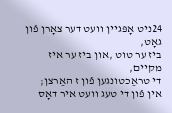24ניט אָפּגײן װעט דער צאָרן פֿון גאָט,
ביז ער טוט ,און ביז ער איז מקיים,
די טראַכטונגען פֿון ז האַרצן;
אין פֿון די טעג װעט איר דאָס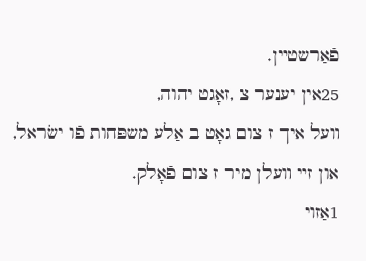פֿאַרשטײן.
25אין יענער צ ,זאָגט יהוה,
װעל איך ז צום גאָט ב אַלע משפּחות פֿו ישׂראל,
און זײ װעלן מיר ז צום פֿאָלק.
1אַזױ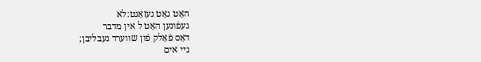האָט גאָט געזאָגט:לא
געפֿונען האָט ל אין מדבר
דאָס פֿאָלק פֿון שװערד געבליבן;
גײ אים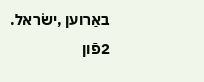באַרוען ,ישׂראל.
2פֿון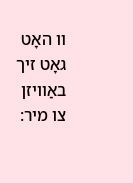װ האָט גאָט זיך באַװיזן צו מיר: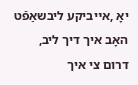יאָ ,אײביקע ליבשאַפֿט האָב איך דיך ליב,
דרום צי איך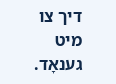דיך צו מיט גענאָד.